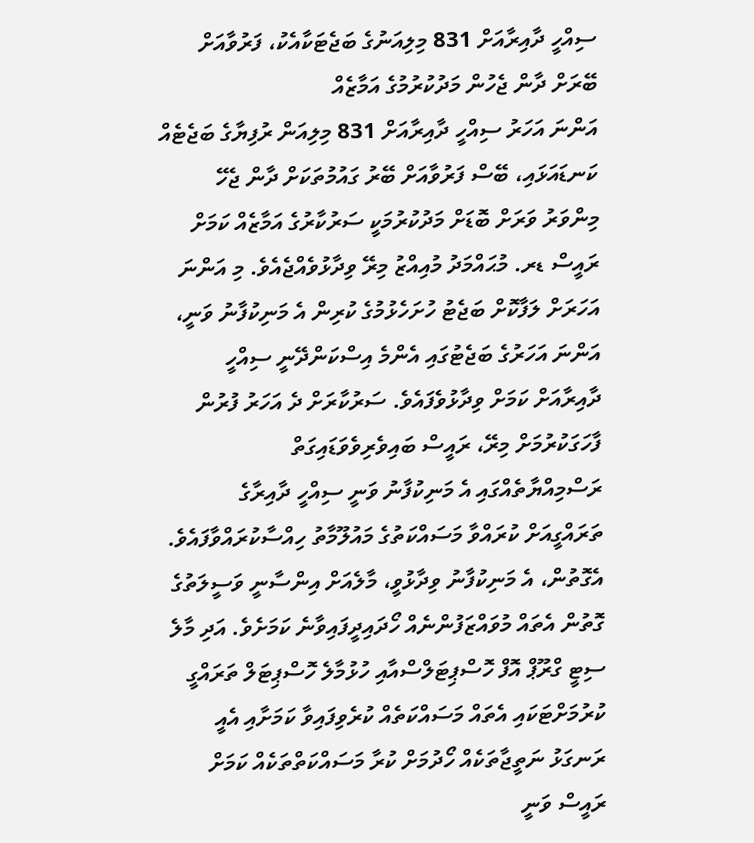ސިއްހީ ދާއިރާއަށް 831 މިލިއަނުގެ ބަޖެޓަކާއެކު، ފަރުވާއަށް ބޭރަށް ދާން ޖެހުން މަދުކުރުމުގެ އަމާޒެއް
އަންނަ އަހަރު ސިއްހީ ދާއިރާއަށް 831 މިލިއަން ރުފިޔާގެ ބަޖެޓެއް ކަނޑައަޅައި، ބޭސް ފަރުވާއަށް ބޭރު ގައުމުތަކަށް ދާން ޖެހޭ މިންވަރު ވަރަށް ބޮޑަށް މަދުކުރުމަކީ ސަރުކާރުގެ އަމާޒެއް ކަމަށް ރައީސް ޑރ. މުޙައްމަދު މުއިއްޒު މިރޭ ވިދާޅުވެއްޖެއެވެ. މި އަންނަ އަހަރަށް ލަފާކޮށް ބަޖެޓު ހުށަހެޅުމުގެ ކުރިން އެ މަނިކުފާނު ވަނީ، އަންނަ އަހަރުގެ ބަޖެޓުގައި އެންމެ އިސްކަންދޭނީ ސިއްހީ ދާއިރާއަށް ކަމަށް ވިދާޅުވެފައެވެ. ސަރުކާރަށް ދެ އަހަރު ފުރުން ފާހަގަކުރުމަށް މިރޭ، ރައީސް ބައިވެރިވެވަޑައިގަތް ރަސްމިއްޔާތެއްގައި އެ މަނިކުފާނު ވަނީ ސިއްހީ ދާއިރާގެ ތަރައްގީއަށް ކުރައްވާ މަސައްކަތުގެ މައުލޫމާތު ހިއްސާކުރައްވާފައެވެ. އެގޮތުން، އެ މަނިކުފާނު ވިދާޅުވީ، މާލެއަށް އިންސާނީ ވަސީލަތުގެ ގޮތުން އެތައް މުވައްޒަފުންނެއް ހޯދައިދީފައިވާނެ ކަމަށެވެ. އަދި މާލެ ސިޓީ ގްރޫޕް އޮފް ހޮސްޕިޓަލްސްއާއި ހުޅުމާލެ ހޮސްޕިޓަލް ތަރައްގީ ކުރުމަށްޓަކައި އެތައް މަސައްކަތެއް ކުރެވިފައިވާ ކަމަށާއި އެއީ ރަނގަޅު ނަތީޖާތަކެއް ހޯދުމަށް ކުރާ މަސައްކަތްތަކެއް ކަމަށް ރައީސް ވަނީ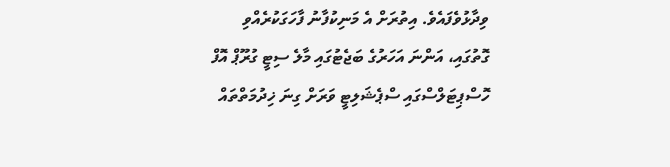ވިދާޅުވެފައެވެ. އިތުރަށް އެ މަނިކުފާނު ފާހަގަކުރެއްވި ގޮތުގައި، އަންނަ އަހަރުގެ ބަޖެޓުގައި މާލެ ސިޓީ ގުރޫޕް އޮފް ހޮސްޕިޓަލްސްގައި ސްޕެޝަލިޓީ ވަރަށް ގިނަ ޚިދުމަތްތައް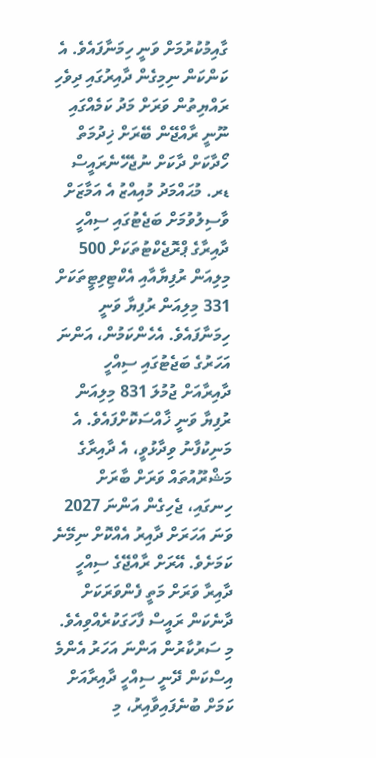ގާއިމުކުރުމަށް ވަނީ ހިމަނާފައެވެ. އެ ކަންކަން ނިމިގެން ދާއިރުގައި ދިވެހި ރައްޔިތުން ވަރަށް މަދު ކަމެއްގައި ނޫނީ ރާއްޖޭން ބޭރަށް ޚިދުމަތް ހޯދާކަށް ދާކަށް ނުޖެހޭނެރައީސް ޑރ. މުޙައްމަދު މުއިއްޒު އެ އަމާޒަށް ވާސިލުވުމަށް ބަޖެޓުގައި ސިއްހީ ދާއިރާގެ ޕްރޮޖެކްޓުތަކަށް 500 މިލިއަން ރުފިޔާއާއި އެކްޓިވިޓީތަކަށް 331 މިލިއަން ރުފިޔާ ވަނީ ހިމަނާފައެވެ. އެހެންކަމުން، އަންނަ އަހަރުގެ ބަޖެޓުގައި ސިއްހީ ދާއިރާއަށް ޖުމުލަ 831 މިލިއަން ރުފިޔާ ވަނީ ޚާއްސަކޮށްފައެވެ. އެ މަނިކުފާނު ވިދާޅުވީ، އެ ދާއިރާގެ މަޝްރޫއުތައް ވަރަށް ބާރަށް ހިނގައި، ޖެހިގެން އަންނަ 2027 ވަނަ އަހަރަށް ދާއިރު އެއްކޮށް ނިމޭނެ ކަމަށެވެ. އޭރަށް ރާއްޖޭގެ ސިއްހީ ދާއިރާ ވަރަށް މަތީ ފެންވަރަކަށް ދާނެކަން ރައީސް ފާހަގަކުރެއްވިއެވެ. މި ސަރުކާރުން އަންނަ އަހަރު އެންމެ އިސްކަން ދޭނީ ސިއްހީ ދާއިރާއަށް ކަމަށް ބުނެފައިވާއިރު، މި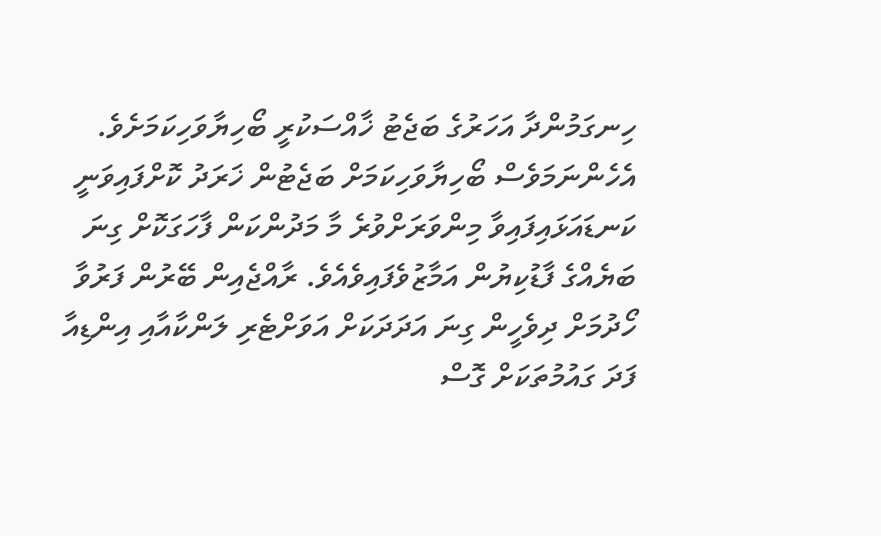ހިނގަމުންދާ އަހަރުގެ ބަޖެޓު ޚާއްސަކުރީ ބޯހިޔާވަހިކަމަށެވެ. އެހެންނަމަވެސް ބޯހިޔާވަހިކަމަށް ބަޖެޓުން ޚަރަދު ކޮށްފައިވަނީ ކަނޑައަޅައިފައިވާ މިންވަރަށްވުރެ މާ މަދުންކަން ފާހަގަކޮށް ގިނަ ބަޔެއްގެ ފާޑުކިޔުން އަމާޒުވެފައިވެއެވެ. ރާއްޖެއިން ބޭރުން ފަރުވާ ހޯދުމަށް ދިވެހީން ގިނަ އަދަދަކަށް އަވަށްޓެރި ލަންކާއާއި އިންޑިއާ ފަދަ ގައުމުތަކަށް ގޮސް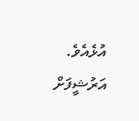އުޅެއެވެ.
އަރުޝީފަށް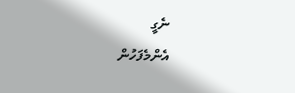ނެގީ
އެންމެފަހުން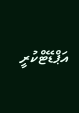އަޕްޑޭޓްކުރީ